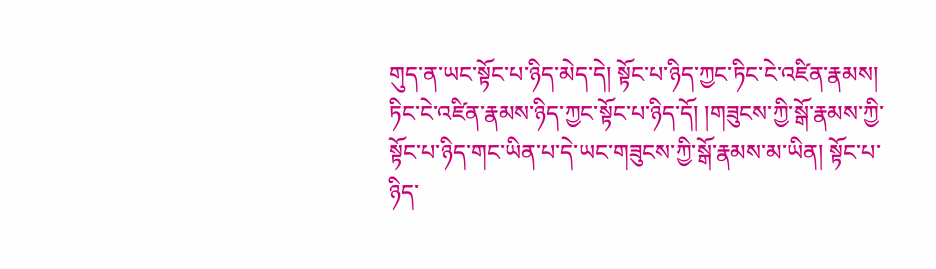གུད་ན་ཡང་སྟོང་པ་ཉིད་མེད་དེ། སྟོང་པ་ཉིད་ཀྱང་ཏིང་ངེ་འཛིན་རྣམས། ཏིང་ངེ་འཛིན་རྣམས་ཉིད་ཀྱང་སྟོང་པ་ཉིད་དོ། །གཟུངས་ཀྱི་སྒོ་རྣམས་ཀྱི་སྟོང་པ་ཉིད་གང་ཡིན་པ་དེ་ཡང་གཟུངས་ཀྱི་སྒོ་རྣམས་མ་ཡིན། སྟོང་པ་ཉིད་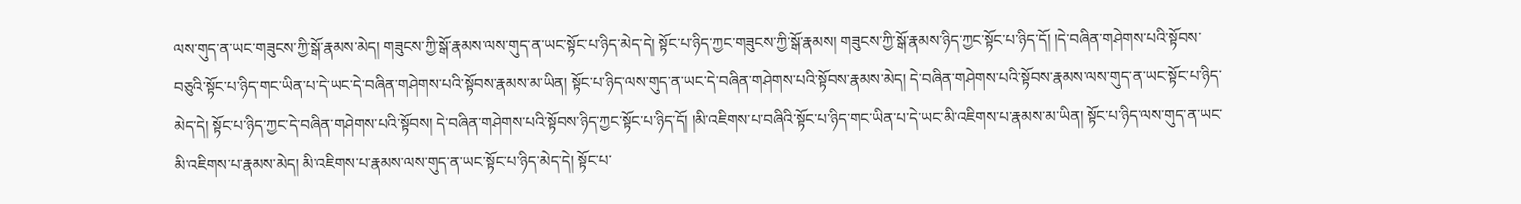ལས་གུད་ན་ཡང་གཟུངས་ཀྱི་སྒོ་རྣམས་མེད། གཟུངས་ཀྱི་སྒོ་རྣམས་ལས་གུད་ན་ཡང་སྟོང་པ་ཉིད་མེད་དེ། སྟོང་པ་ཉིད་ཀྱང་གཟུངས་ཀྱི་སྒོ་རྣམས། གཟུངས་ཀྱི་སྒོ་རྣམས་ཉིད་ཀྱང་སྟོང་པ་ཉིད་དོ། །དེ་བཞིན་གཤེགས་པའི་སྟོབས་བཅུའི་སྟོང་པ་ཉིད་གང་ཡིན་པ་དེ་ཡང་དེ་བཞིན་གཤེགས་པའི་སྟོབས་རྣམས་མ་ཡིན། སྟོང་པ་ཉིད་ལས་གུད་ན་ཡང་དེ་བཞིན་གཤེགས་པའི་སྟོབས་རྣམས་མེད། དེ་བཞིན་གཤེགས་པའི་སྟོབས་རྣམས་ལས་གུད་ན་ཡང་སྟོང་པ་ཉིད་མེད་དེ། སྟོང་པ་ཉིད་ཀྱང་དེ་བཞིན་གཤེགས་པའི་སྟོབས། དེ་བཞིན་གཤེགས་པའི་སྟོབས་ཉིད་ཀྱང་སྟོང་པ་ཉིད་དོ། །མི་འཇིགས་པ་བཞིའི་སྟོང་པ་ཉིད་གང་ཡིན་པ་དེ་ཡང་མི་འཇིགས་པ་རྣམས་མ་ཡིན། སྟོང་པ་ཉིད་ལས་གུད་ན་ཡང་མི་འཇིགས་པ་རྣམས་མེད། མི་འཇིགས་པ་རྣམས་ལས་གུད་ན་ཡང་སྟོང་པ་ཉིད་མེད་དེ། སྟོང་པ་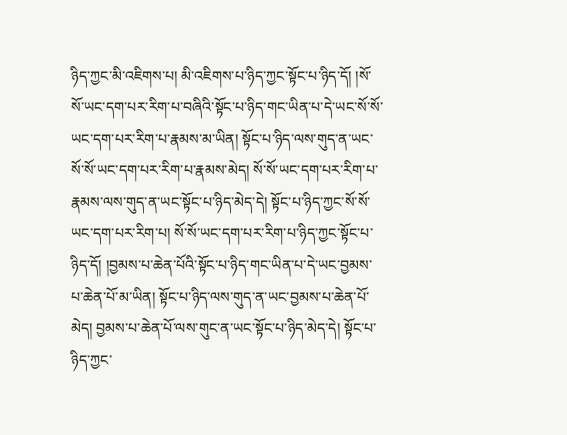ཉིད་ཀྱང་མི་འཇིགས་པ། མི་འཇིགས་པ་ཉིད་ཀྱང་སྟོང་པ་ཉིད་དོ། །སོ་སོ་ཡང་དག་པར་རིག་པ་བཞིའི་སྟོང་པ་ཉིད་གང་ཡིན་པ་དེ་ཡང་སོ་སོ་ཡང་དག་པར་རིག་པ་རྣམས་མ་ཡིན། སྟོང་པ་ཉིད་ལས་གུད་ན་ཡང་སོ་སོ་ཡང་དག་པར་རིག་པ་རྣམས་མེད། སོ་སོ་ཡང་དག་པར་རིག་པ་རྣམས་ལས་གུད་ན་ཡང་སྟོང་པ་ཉིད་མེད་དེ། སྟོང་པ་ཉིད་ཀྱང་སོ་སོ་ཡང་དག་པར་རིག་པ། སོ་སོ་ཡང་དག་པར་རིག་པ་ཉིད་ཀྱང་སྟོང་པ་ཉིད་དོ། །བྱམས་པ་ཆེན་པོའི་སྟོང་པ་ཉིད་གང་ཡིན་པ་དེ་ཡང་བྱམས་པ་ཆེན་པོ་མ་ཡིན། སྟོང་པ་ཉིད་ལས་གུད་ན་ཡང་བྱམས་པ་ཆེན་པོ་མེད། བྱམས་པ་ཆེན་པོ་ལས་གུང་ན་ཡང་སྟོང་པ་ཉིད་མེད་དེ། སྟོང་པ་ཉིད་ཀྱང་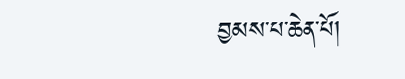བྱམས་པ་ཆེན་པོ།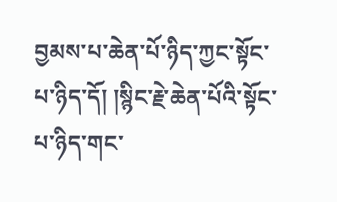བྱམས་པ་ཆེན་པོ་ཉིད་ཀྱང་སྟོང་པ་ཉིད་དོ། །སྙིང་རྗེ་ཆེན་པོའི་སྟོང་པ་ཉིད་གང་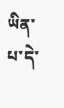ཡིན་པ་དེ་